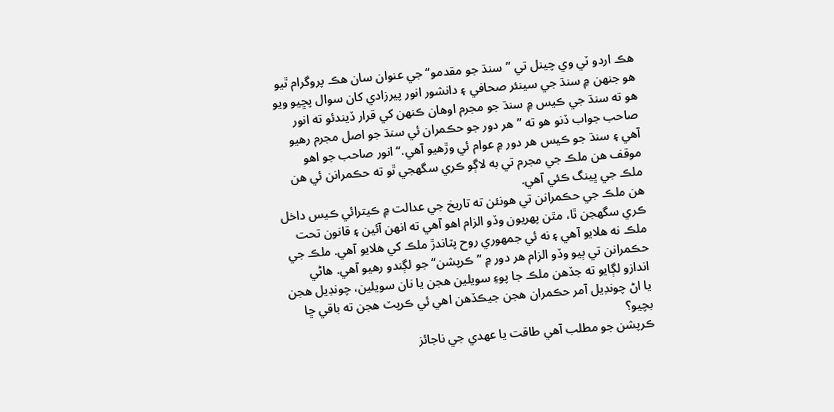هڪ اردو ٽي وي چينل تي ”سنڌ جو مقدمو“ جي عنوان سان هڪ پروگرام ٿيو هو جنهن ۾ سنڌ جي سينئر صحافي ۽ دانشور انور پيرزادي کان سوال پڇيو ويو هو ته سنڌ جي ڪيس ۾ سنڌ جو مجرم اوهان ڪنهن کي قرار ڏيندئو ته انور صاحب جواب ڏنو هو ته ”هر دور جو حڪمران ئي سنڌ جو اصل مجرم رهيو آهي ۽ سنڌ جو ڪيس هر دور ۾ عوام ئي وڙهيو آهي.“ انور صاحب جو اهو موقف هن ملڪ جي مجرم تي به لاڳو ڪري سگهجي ٿو ته حڪمرانن ئي هن ملڪ جي ڀينگ ڪئي آهي.
هن ملڪ جي حڪمرانن تي هونئن ته تاريخ جي عدالت ۾ ڪيترائي ڪيس داخل ڪري سگهجن ٿا، مٿن پهريون وڏو الزام اهو آهي ته انهن آئين ۽ قانون تحت ملڪ نه هلايو آهي ۽ نه ئي جمهوري روح پٽاندڙ ملڪ کي هلايو آهي. ملڪ جي حڪمرانن تي ٻيو وڏو الزام هر دور ۾ ”ڪرپشن“ جو لڳندو رهيو آهي. هاڻي اندازو لڳايو ته جڏهن ملڪ جا پوءِ سويلين هجن يا نان سويلين، چونڊيل هجن يا اڻ چونڊيل آمر حڪمران هجن جيڪڏهن اهي ئي ڪرپٽ هجن ته باقي ڇا بچيو؟
ڪرپشن جو مطلب آهي طاقت يا عهدي جي ناجائز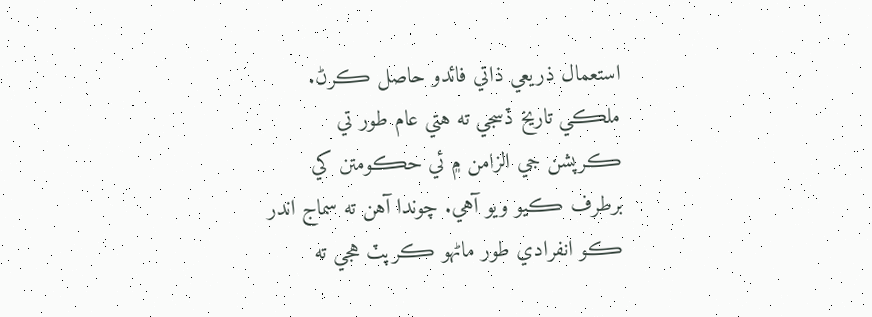استعمال ذريعي ذاتي فائدو حاصل ڪرڻ. ملڪي تاريخ ڏسجي ته هتي عام طور تي ڪرپشن جي الزامن ۾ ئي حڪومتن کي برطرف ڪيو ويو آهي. چوندا آهن ته سماج اندر ڪو انفرادي طور ماڻهو ڪرپٽ هجي ته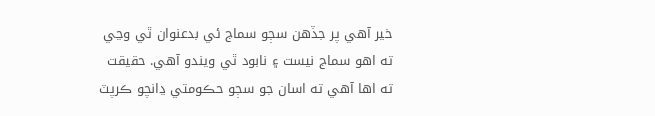خير آهي پر جڏهن سڄو سماج ئي بدعنوان ٿي وڃي ته اهو سماج نيست ۽ نابود ٿي ويندو آهي. حقيقت ته اها آهي ته اسان جو سڄو حڪومتي ڍانچو ڪرپٽ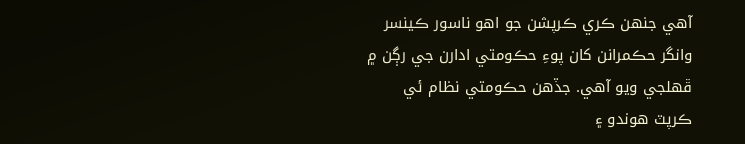آهي جنهن ڪري ڪرپشن جو اهو ناسور ڪينسر وانگر حڪمرانن کان پوءِ حڪومتي ادارن جي رڳن ۾ ڦهلجي ويو آهي. جڏهن حڪومتي نظام ئي ڪرپٽ هوندو ۽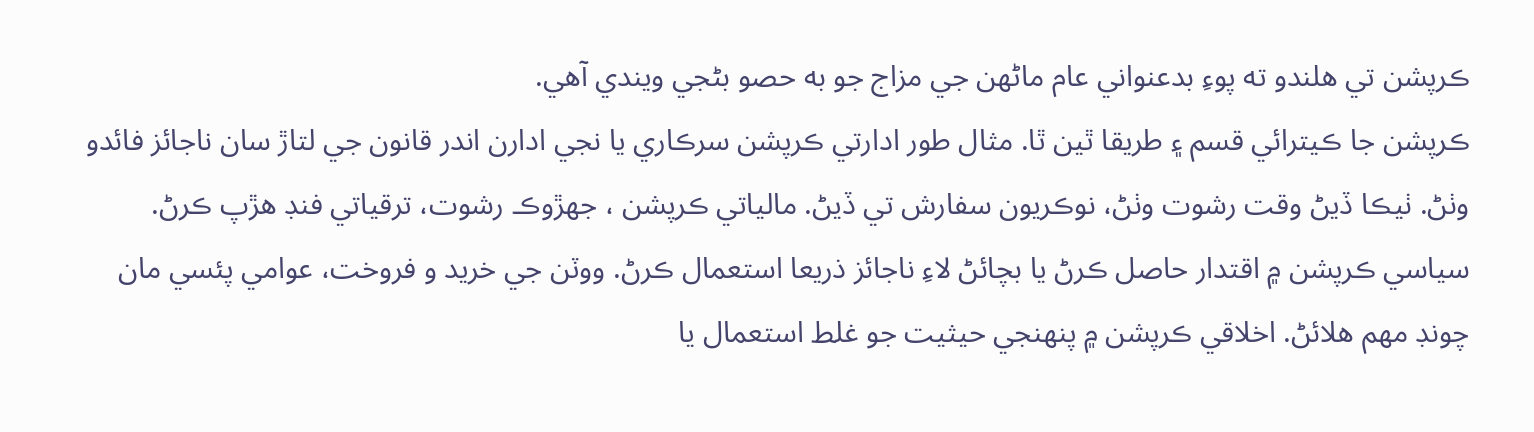ڪرپشن تي هلندو ته پوءِ بدعنواني عام ماڻهن جي مزاج جو به حصو بڻجي ويندي آهي.
ڪرپشن جا ڪيترائي قسم ۽ طريقا ٿين ٿا. مثال طور ادارتي ڪرپشن سرڪاري يا نجي ادارن اندر قانون جي لتاڙ سان ناجائز فائدو وٺڻ. ٺيڪا ڏيڻ وقت رشوت وٺڻ، نوڪريون سفارش تي ڏيڻ. مالياتي ڪرپشن ، جهڙوڪ رشوت، ترقياتي فنڊ هڙپ ڪرڻ. سياسي ڪرپشن ۾ اقتدار حاصل ڪرڻ يا بچائڻ لاءِ ناجائز ذريعا استعمال ڪرڻ. ووٽن جي خريد و فروخت، عوامي پئسي مان چونڊ مهم هلائڻ. اخلاقي ڪرپشن ۾ پنهنجي حيثيت جو غلط استعمال يا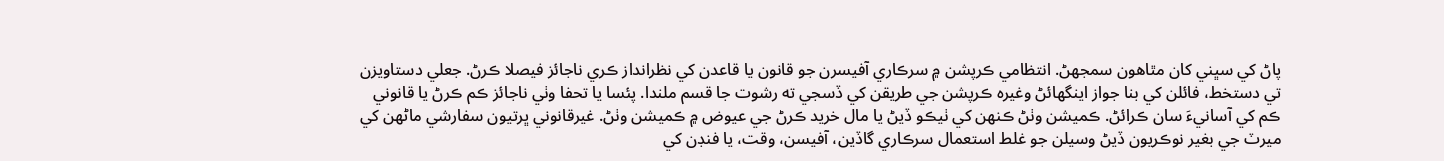پاڻ کي سڀني کان مٿاهون سمجهڻ. انتظامي ڪرپشن ۾ سرڪاري آفيسرن جو قانون يا قاعدن کي نظرانداز ڪري ناجائز فيصلا ڪرڻ. جعلي دستاويزن تي دستخط، فائلن کي بنا جواز اينگهائڻ وغيره ڪرپشن جي طريقن کي ڏسجي ته رشوت جا قسم ملندا. پئسا يا تحفا وٺي ناجائز ڪم ڪرڻ يا قانوني ڪم کي آسانيءَ سان ڪرائڻ. ڪميشن وٺڻ ڪنهن کي ٺيڪو ڏيڻ يا مال خريد ڪرڻ جي عيوض ۾ ڪميشن وٺڻ. غيرقانوني ڀرتيون سفارشي ماڻهن کي ميرٽ جي بغير نوڪريون ڏيڻ وسيلن جو غلط استعمال سرڪاري گاڏين، آفيسن، وقت، يا فنڊن کي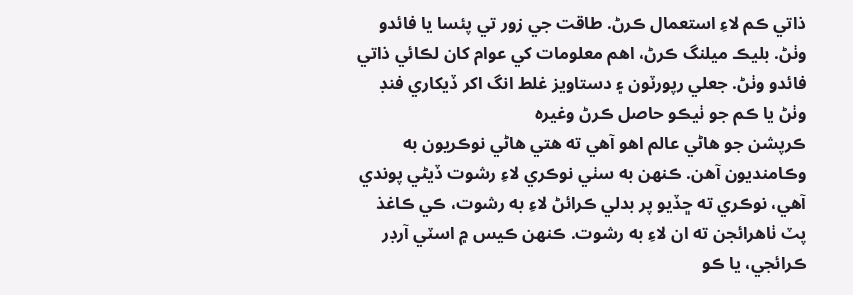ذاتي ڪم لاءِ استعمال ڪرڻ. طاقت جي زور تي پئسا يا فائدو وٺڻ. بليڪ ميلنگ ڪرڻ، اهم معلومات کي عوام کان لڪائي ذاتي فائدو وٺڻ. جعلي رپورٽون ۽ دستاويز غلط انگ اکر ڏيکاري فنڊ وٺڻ يا ڪم جو ٺيڪو حاصل ڪرڻ وغيره
ڪرپشن جو هاڻي عالم اهو آهي ته هتي هاڻي نوڪريون به وڪامنديون آهن. ڪنهن به سٺي نوڪري لاءِ رشوت ڏيڻي پوندي آهي، نوڪري ته ڇڏيو پر بدلي ڪرائڻ لاءِ به رشوت، ڪي ڪاغذ پٽ ٺاهرائجن ته ان لاءِ به رشوت. ڪنهن ڪيس ۾ اسٽي آرڊر ڪرائجي، يا ڪو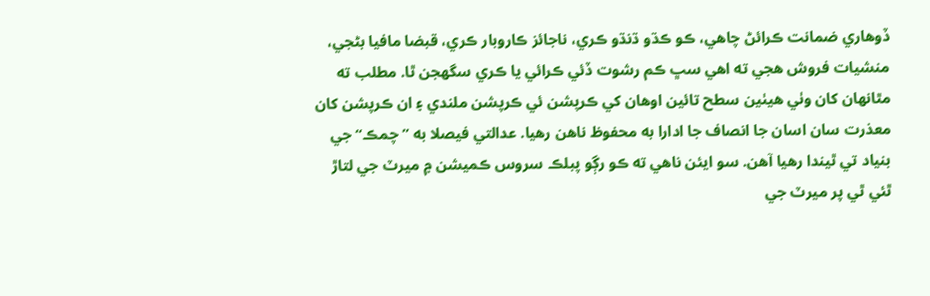ڏوهاري ضمانت ڪرائڻ چاهي، ڪو ڪڌو ڌنڌو ڪري، ناجائز ڪاروبار ڪري، قبضا مافيا بڻجي، منشيات فروش هجي ته اهي سڀ ڪم رشوت ڏئي ڪرائي يا ڪري سگهجن ٿا. مطلب ته مٿانهان کان وٺي هيٺين سطح تائين اوهان کي ڪرپشن ئي ڪرپشن ملندي ۽ ان ڪرپشن کان معذرت سان اسان جا انصاف جا ادارا به محفوظ ناهن رهيا. عدالتي فيصلا به ”چمڪ“ جي بنياد تي ٿيندا رهيا آهن. سو ايئن ناهي ته ڪو رڳو پبلڪ سروس ڪميشن ۾ ميرٽ جي لتاڙ ٿئي ٿي پر ميرٽ جي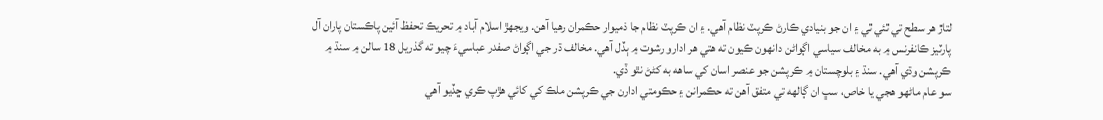لتاڙ هر سطح تي ٿئي ٿي ۽ ان جو بنيادي ڪارڻ ڪرپٽ نظام آهي. ۽ ان ڪرپٽ نظام جا ذميوار حڪمران رهيا آهن. ويجهڙ اسلام آباد ۾ تحريڪ تحفظ آئين پاڪستان پاران آل پارٽيز ڪانفرنس ۾ به مخالف سياسي اڳواڻن دانهون ڪيون ته هتي هر ادارو رشوت ۾ ٻڏل آهي. مخالف ڌر جي اڳواڻ صفدر عباسيءَ چيو ته گذريل 18 سالن ۾ سنڌ ۾ ڪرپشن وڌي آهي. سنڌ ۽ بلوچستان ۾ ڪرپشن جو عنصر اسان کي ساهه به کڻڻ نٿو ڏي.
سو عام ماڻهو هجي يا خاص، سڀ ان ڳالهه تي متفق آهن ته حڪمرانن ۽ حڪومتي ادارن جي ڪرپشن ملڪ کي کائي هڙپ ڪري ڇڏيو آهي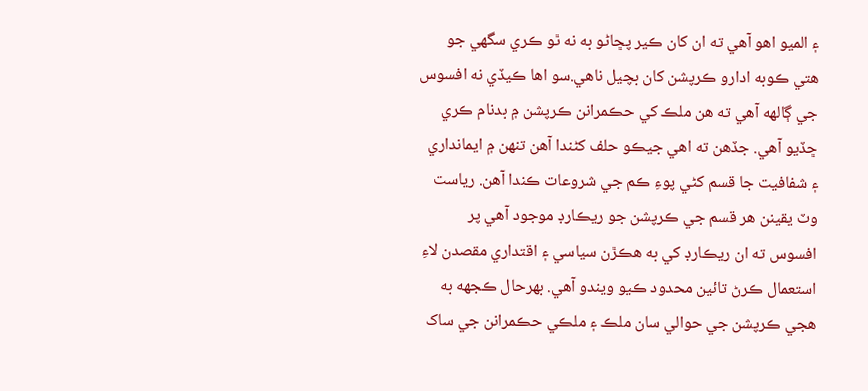۽ الميو اهو آهي ته ان کان ڪير پڇاڻو به نه ٿو ڪري سگهي جو هتي ڪوبه ادارو ڪرپشن کان بچيل ناهي.سو اها ڪيڏي نه افسوس جي ڳالهه آهي ته هن ملڪ کي حڪمرانن ڪرپشن ۾ بدنام ڪري ڇڏيو آهي. جڏهن ته اهي جيڪو حلف کڻندا آهن تنهن ۾ ايمانداري ۽ شفافيت جا قسم کڻي پوءِ ڪم جي شروعات ڪندا آهن. رياست وٽ يقينن هر قسم جي ڪرپشن جو ريڪارڊ موجود آهي پر افسوس ته ان ريڪارڊ کي به هڪڙن سياسي ۽ اقتداري مقصدن لاءِ استعمال ڪرڻ تائين محدود ڪيو ويندو آهي. بهرحال ڪجهه به هجي ڪرپشن جي حوالي سان ملڪ ۽ ملڪي حڪمرانن جي ساک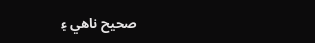صحيح ناهي ۽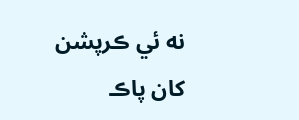نه ئي ڪرپشن کان پاڪ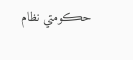حڪومتي نظام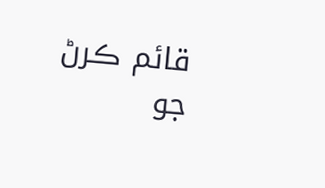قائم ڪرڻ جو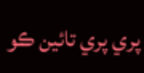پري پري تائين ڪو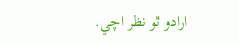ارادو ٿو نظر اچي.